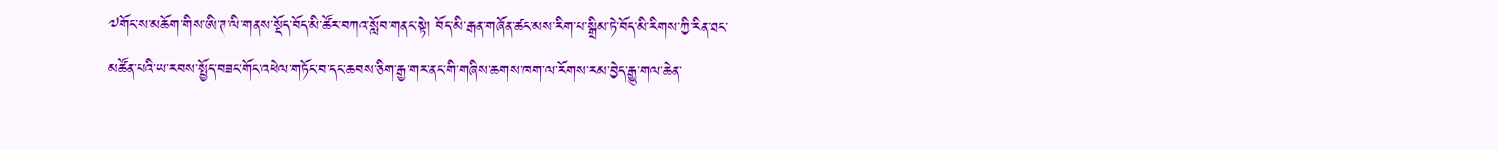༧གོང་ས་མཆོག་གིས་ཨི་ཊ་ལི་གནས་སྡོད་བོད་མི་ཚོར་བཀའ་སློབ་གནང་སྟེ། བོད་མི་རྒན་གཞོན་ཚང་མས་རིག་པ་སྒྲིམ་ཏེ་བོད་མི་རིགས་ཀྱི་རིན་ཐང་མཚོན་པའི་ཡ་རབས་སྤྱོད་བཟང་གོང་འཕེལ་གཏོང་བ་དང་ཆབས་ཅིག་རྒྱ་གར་ནང་གི་གཞིས་ཆགས་ཁག་ལ་རོགས་རམ་བྱེད་རྒྱུ་གལ་ཆེན་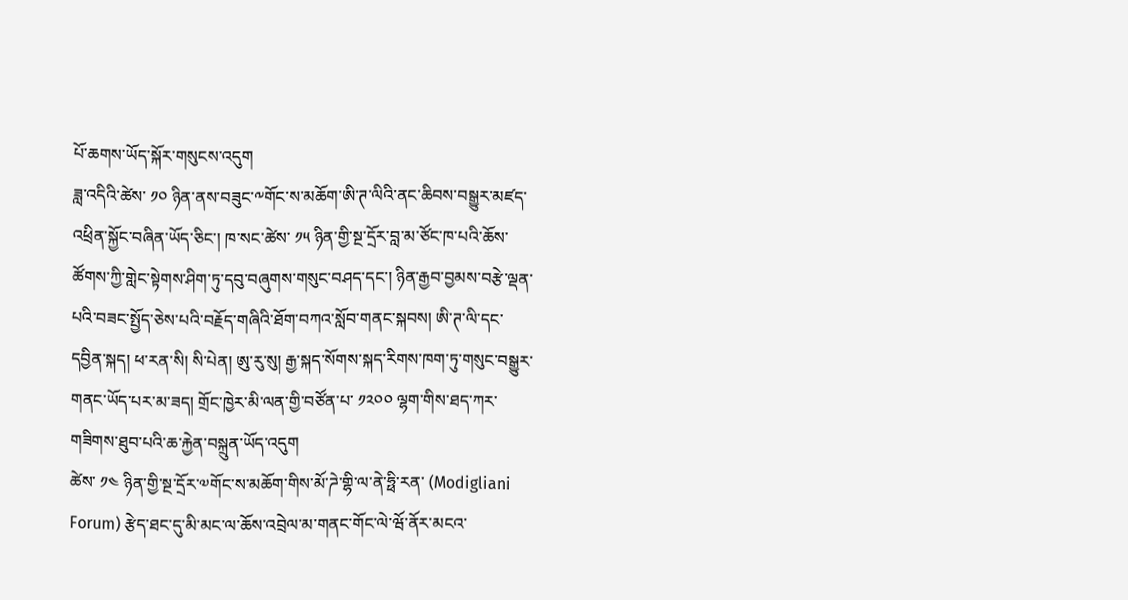པོ་ཆགས་ཡོད་སྐོར་གསུངས་འདུག
ཟླ་འདིའི་ཚེས་ ༡༠ ཉིན་ནས་བཟུང་༸གོང་ས་མཆོག་ཨི་ཊ་ལིའི་ནང་ཆིབས་བསྒྱུར་མཛད་འཕྲིན་སྐྱོང་བཞིན་ཡོད་ཅིང་། ཁ་སང་ཚེས་ ༡༥ ཉིན་གྱི་སྔ་དྲོར་བླ་མ་ཙོང་ཁ་པའི་ཆོས་ཚོགས་ཀྱི་གླེང་སྟེགས་ཤིག་ཏུ་དབུ་བཞུགས་གསུང་བཤད་དང་། ཉིན་རྒྱབ་བྱམས་བརྩེ་ལྡན་པའི་བཟང་སྤྱོད་ཅེས་པའི་བརྗོད་གཞིའི་ཐོག་བཀའ་སློབ་གནང་སྐབས། ཨི་ཊ་ལི་དང་དབྱིན་སྐད། ཕ་རན་སི། སི་པེན། ཨུ་རུ་སུ། རྒྱ་སྐད་སོགས་སྐད་རིགས་ཁག་ཏུ་གསུང་བསྒྱུར་གནང་ཡོད་པར་མ་ཟད། གྲོང་ཁྱེར་མི་ལན་གྱི་བཙོན་པ་ ༡༢༠༠ ལྷག་གིས་ཐད་ཀར་གཟིགས་ཐུབ་པའི་ཆ་རྐྱེན་བསྐྲུན་ཡོད་འདུག
ཚེས་ ༡༤ ཉིན་གྱི་སྔ་དྲོར་༧གོང་ས་མཆོག་གིས་མོ་ཌེ་གྷི་ལ་ནེ་ཧྥི་རན་ (Modigliani Forum) རྩེད་ཐང་དུ་མི་མང་ལ་ཆོས་འབྲེལ་མ་གནང་གོང་ལེ་ཝོ་ནོར་མངའ་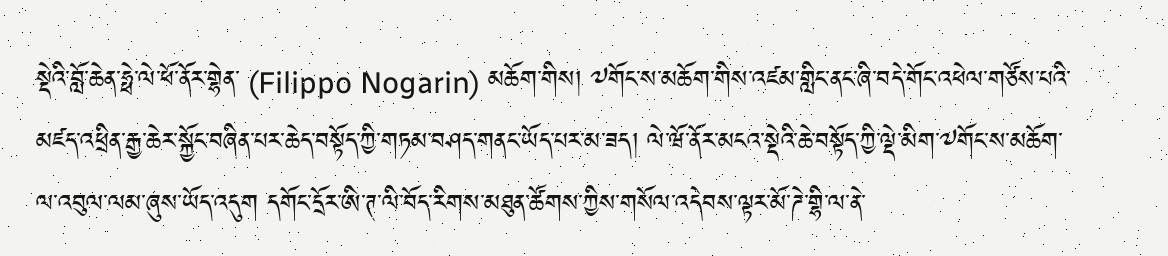སྡེའི་བློ་ཆེན་ཧྥེ་ལེ་ཕོ་ནོར་གྷེན་ (Filippo Nogarin) མཆོག་གིས། ༧གོང་ས་མཆོག་གིས་འཛམ་གླིང་ནང་ཞི་བདེ་གོང་འཕེལ་གཙོས་པའི་མཛད་འཕྲིན་རྒྱ་ཆེར་སྐྱོང་བཞིན་པར་ཆེད་བསྟོད་ཀྱི་གཏམ་བཤད་གནང་ཡོད་པར་མ་ཟད། ལེ་ཝོ་ནོར་མངའ་སྡེའི་ཆེ་བསྟོད་ཀྱི་ལྡེ་མིག་༧གོང་ས་མཆོག་ལ་འབུལ་ལམ་ཞུས་ཡོད་འདུག དགོང་དྲོར་ཨི་ཊ་ལི་བོད་རིགས་མཐུན་ཚོགས་ཀྱིས་གསོལ་འདེབས་ལྟར་མོ་ཌེ་གྷི་ལ་ནེ་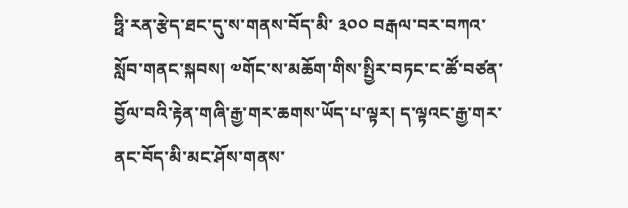ཧྥི་རན་རྩེད་ཐང་དུ་ས་གནས་བོད་མི་ ༣༠༠ བརྒལ་བར་བཀའ་སློབ་གནང་སྐབས། ༧གོང་ས་མཆོག་གིས་སྤྱིར་བཏང་ང་ཚོ་བཙན་བྱོལ་བའི་རྟེན་གཞི་རྒྱ་གར་ཆགས་ཡོད་པ་ལྟར། ད་ལྟའང་རྒྱ་གར་ནང་བོད་མི་མང་ཤོས་གནས་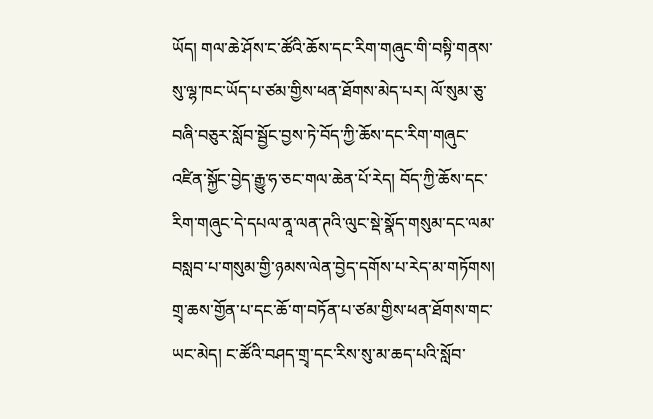ཡོད། གལ་ཆེ་ཤོས་ང་ཚོའི་ཆོས་དང་རིག་གཞུང་གི་བསྟི་གནས་སུ་ལྷ་ཁང་ཡོད་པ་ཙམ་གྱིས་ཕན་ཐོགས་མེད་པར། ལོ་སུམ་ཅུ་བཞི་བཅུར་སློབ་སྦྱོང་བྱས་ཏེ་བོད་ཀྱི་ཆོས་དང་རིག་གཞུང་འཛིན་སྐྱོང་བྱེད་རྒྱུ་ཧ་ཅང་གལ་ཆེན་པོ་རེད། བོད་ཀྱི་ཆོས་དང་རིག་གཞུང་དེ་དཔལ་ནཱ་ལན་ཊའི་ལུང་སྡེ་སྣོད་གསུམ་དང་ལམ་བསླབ་པ་གསུམ་གྱི་ཉམས་ལེན་བྱེད་དགོས་པ་རེད་མ་གཏོགས། གྲྭ་ཆས་གྱོན་པ་དང་ཆོ་ག་བཏོན་པ་ཙམ་གྱིས་ཕན་ཐོགས་གང་ཡང་མེད། ང་ཚོའི་བཤད་གྲྭ་དང་རིས་སུ་མ་ཆད་པའི་སློབ་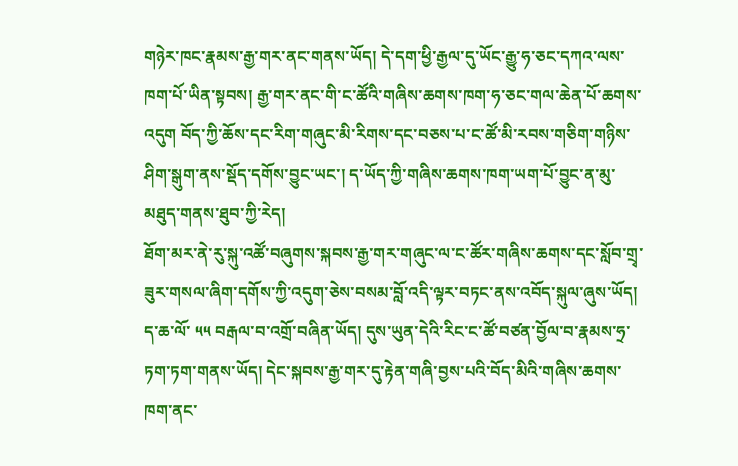གཉེར་ཁང་རྣམས་རྒྱ་གར་ནང་གནས་ཡོད། དེ་དག་ཕྱི་རྒྱལ་དུ་ཡོང་རྒྱུ་ཧ་ཅང་དཀའ་ལས་ཁག་པོ་ཡིན་སྟབས། རྒྱ་གར་ནང་གི་ང་ཚོའི་གཞིས་ཆགས་ཁག་ཧ་ཅང་གལ་ཆེན་པོ་ཆགས་འདུག བོད་ཀྱི་ཆོས་དང་རིག་གཞུང་མི་རིགས་དང་བཅས་པ་ང་ཚོ་མི་རབས་གཅིག་གཉིས་ཤིག་སྒུག་ནས་སྡོད་དགོས་བྱུང་ཡང་། ད་ཡོད་ཀྱི་གཞིས་ཆགས་ཁག་ཡག་པོ་བྱུང་ན་མུ་མཐུད་གནས་ཐུབ་ཀྱི་རེད།
ཐོག་མར་ནེ་རུ་སྐུ་འཚོ་བཞུགས་སྐབས་རྒྱ་གར་གཞུང་ལ་ང་ཚོར་གཞིས་ཆགས་དང་སློབ་གྲྭ་ཟུར་གསལ་ཞིག་དགོས་ཀྱི་འདུག་ཅེས་བསམ་བློ་འདི་ལྟར་བཏང་ནས་འབོད་སྐུལ་ཞུས་ཡོད། ད་ཆ་ལོ་ ༥༥ བརྒལ་བ་འགྲོ་བཞིན་ཡོད། དུས་ཡུན་དེའི་རིང་ང་ཚོ་བཙན་བྱོལ་བ་རྣམས་ཧྲ་ཏག་ཏག་གནས་ཡོད། དེང་སྐབས་རྒྱ་གར་དུ་རྟེན་གཞི་བྱས་པའི་བོད་མིའི་གཞིས་ཆགས་ཁག་ནང་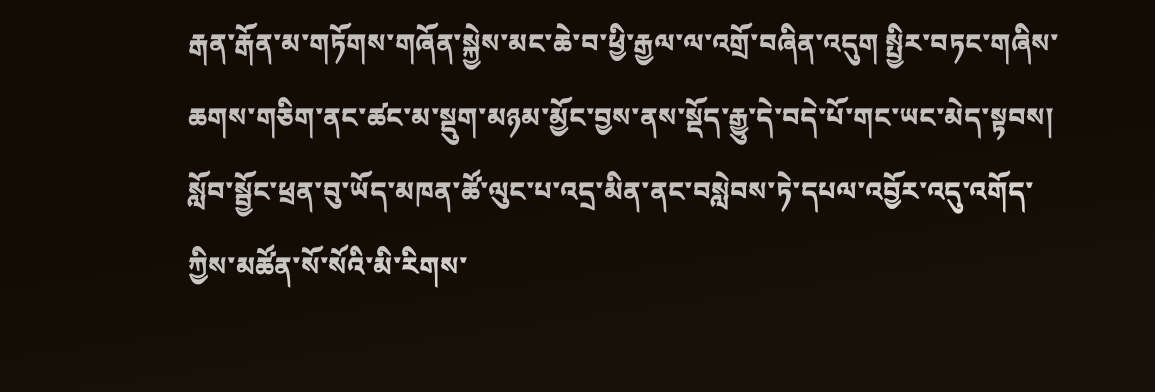རྒན་རྒོན་མ་གཏོགས་གཞོན་སྐྱེས་མང་ཆེ་བ་ཕྱི་རྒྱལ་ལ་འགྲོ་བཞིན་འདུག སྤྱིར་བཏང་གཞིས་ཆགས་གཅིག་ནང་ཚང་མ་སྡུག་མཉམ་མྱོང་བྱས་ནས་སྡོད་རྒྱུ་དེ་བདེ་པོ་གང་ཡང་མེད་སྟབས། སློབ་སྦྱོང་ཕྲན་བུ་ཡོད་མཁན་ཚོ་ལུང་པ་འདྲ་མིན་ནང་བསླེབས་ཏེ་དཔལ་འབྱོར་འདུ་འགོད་ཀྱིས་མཚོན་སོ་སོའི་མི་རིགས་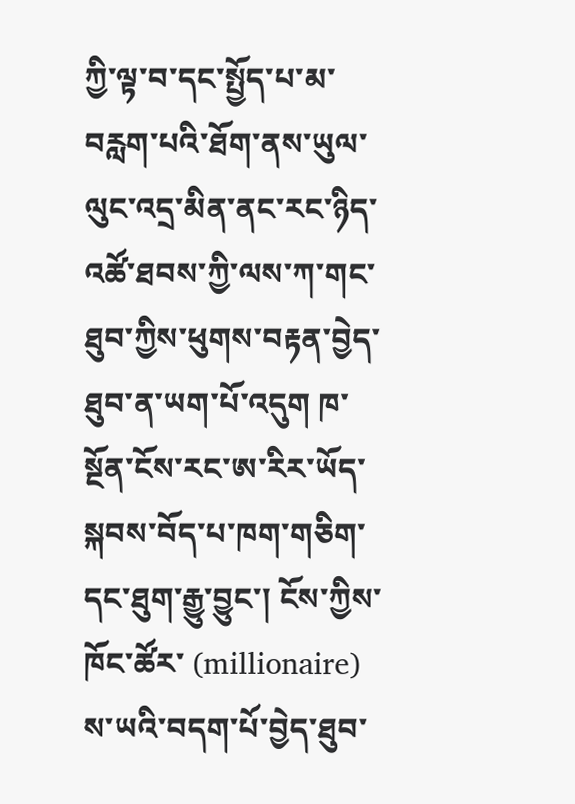ཀྱི་ལྟ་བ་དང་སྤྱོད་པ་མ་བརླག་པའི་ཐོག་ནས་ཡུལ་ལུང་འདྲ་མིན་ནང་རང་ཉིད་འཚོ་ཐབས་ཀྱི་ལས་ཀ་གང་ཐུབ་ཀྱིས་ཕུགས་བརྟན་བྱེད་ ཐུབ་ན་ཡག་པོ་འདུག ཁ་སྔོན་ངོས་རང་ཨ་རིར་ཡོད་སྐབས་བོད་པ་ཁག་གཅིག་དང་ཐུག་རྒྱུ་བྱུང་། ངོས་ཀྱིས་ཁོང་ཚོར་ (millionaire) ས་ཡའི་བདག་པོ་བྱེད་ཐུབ་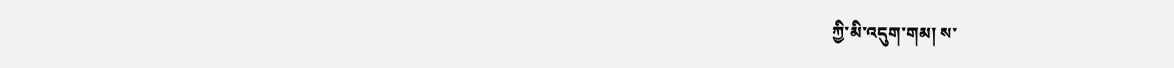ཀྱི་མི་འདུག་གམ། ས་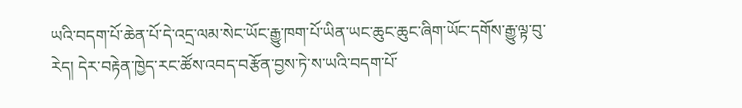ཡའི་བདག་པོ་ཆེན་པོ་དེ་འདྲ་ལམ་སེང་ཡོང་རྒྱུ་ཁག་པོ་ཡིན་ཡང་ཆུང་ཆུང་ཞིག་ཡོང་དགོས་རྒྱུ་ལྟ་བུ་རེད། དེར་བརྟེན་ཁྱེད་རང་ཚོས་འབད་བརྩོན་བྱས་ཏེ་ས་ཡའི་བདག་པོ་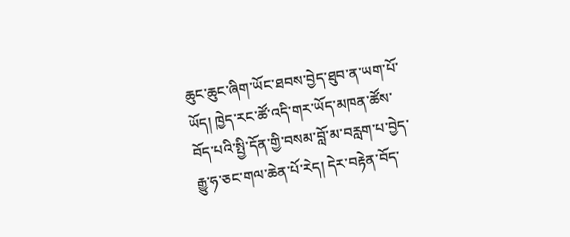ཆུང་ཆུང་ཞིག་ཡོང་ཐབས་བྱེད་ཐུབ་ན་ཡག་པོ་ཡོད། ཁྱེད་རང་ཚོ་འདི་གར་ཡོད་མཁན་ཚོས་བོད་པའི་སྤྱི་དོན་གྱི་བསམ་བློ་མ་བརླག་པ་བྱེད་རྒྱུ་ཧ་ཅང་གལ་ཆེན་པོ་རེད། དེར་བརྟེན་བོད་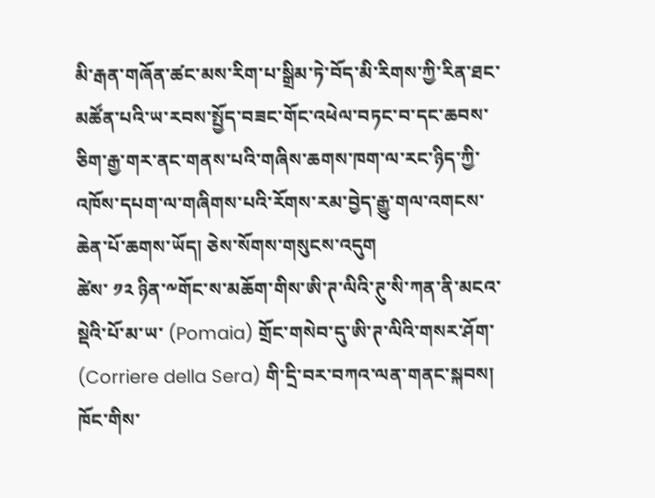མི་རྒན་གཞོན་ཚང་མས་རིག་པ་སྒྲིམ་ཏེ་བོད་མི་རིགས་ཀྱི་རིན་ཐང་མཚོན་པའི་ཡ་རབས་སྤྱོད་བཟང་གོང་འཕེལ་བཏང་བ་དང་ཆབས་ཅིག་རྒྱ་གར་ནང་གནས་པའི་གཞིས་ཆགས་ཁག་ལ་རང་ཉིད་ཀྱི་འཁོས་དཔག་ལ་གཞིགས་པའི་རོགས་རམ་བྱེད་རྒྱུ་གལ་འགངས་ཆེན་པོ་ཆགས་ཡོད། ཅེས་སོགས་གསུངས་འདུག
ཚེས་ ༡༢ ཉིན་༸གོང་ས་མཆོག་གིས་ཨི་ཊ་ལིའི་ཊུ་སི་ཀན་ནི་མངའ་སྡེའི་པོ་མ་ཡ་ (Pomaia) གྲོང་གསེབ་དུ་ཨི་ཊ་ལིའི་གསར་ཤོག་ (Corriere della Sera) གི་དྲི་བར་བཀའ་ལན་གནང་སྐབས། ཁོང་གིས་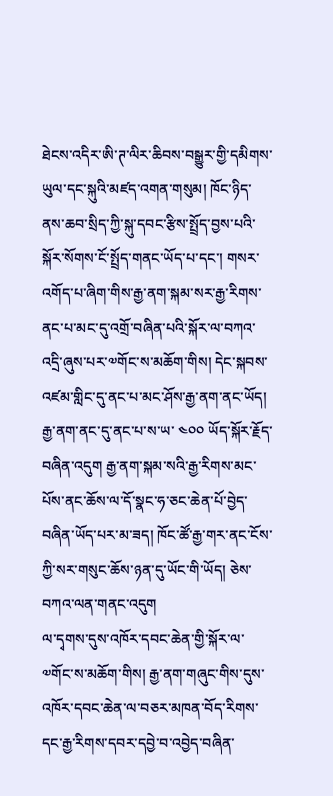ཐེངས་འདིར་ཨི་ཊ་ལིར་ཆིབས་བསྒྱུར་གྱི་དམིགས་ཡུལ་དང་སྐུའི་མཛད་འགན་གསུམ། ཁོང་ཉིད་ནས་ཆབ་སྲིད་ཀྱི་སྐུ་དབང་རྩིས་སྤྲོད་བྱས་པའི་སྐོར་སོགས་ངོ་སྤྲོད་གནང་ཡོད་པ་དང་། གསར་འགོད་པ་ཞིག་གིས་རྒྱ་ནག་སྐམ་སར་རྒྱ་རིགས་ནང་པ་མང་དུ་འགྲོ་བཞིན་པའི་སྐོར་ལ་བཀའ་འདྲི་ཞུས་པར་༧གོང་ས་མཆོག་གིས། དེང་སྐབས་འཛམ་གླིང་དུ་ནང་པ་མང་ཤོས་རྒྱ་ནག་ནང་ཡོད། རྒྱ་ནག་ནང་དུ་ནང་པ་ས་ཡ་ ༤༠༠ ཡོད་སྐོར་རྗོད་བཞིན་འདུག རྒྱ་ནག་སྐམ་སའི་རྒྱ་རིགས་མང་པོས་ནང་ཆོས་ལ་དོ་སྣང་ཧ་ཅང་ཆེན་པོ་བྱེད་བཞིན་ཡོད་པར་མ་ཟད། ཁོང་ཚོ་རྒྱ་གར་ནང་ངོས་ཀྱི་སར་གསུང་ཆོས་ཉན་དུ་ཡོང་གི་ཡོད། ཅེས་བཀའ་ལན་གནང་འདུག
ལ་དྭགས་དུས་འཁོར་དབང་ཆེན་གྱི་སྐོར་ལ་༧གོང་ས་མཆོག་གིས། རྒྱ་ནག་གཞུང་གིས་དུས་འཁོར་དབང་ཆེན་ལ་བཅར་མཁན་བོད་རིགས་དང་རྒྱ་རིགས་དབར་དབྱེ་བ་འབྱེད་བཞིན་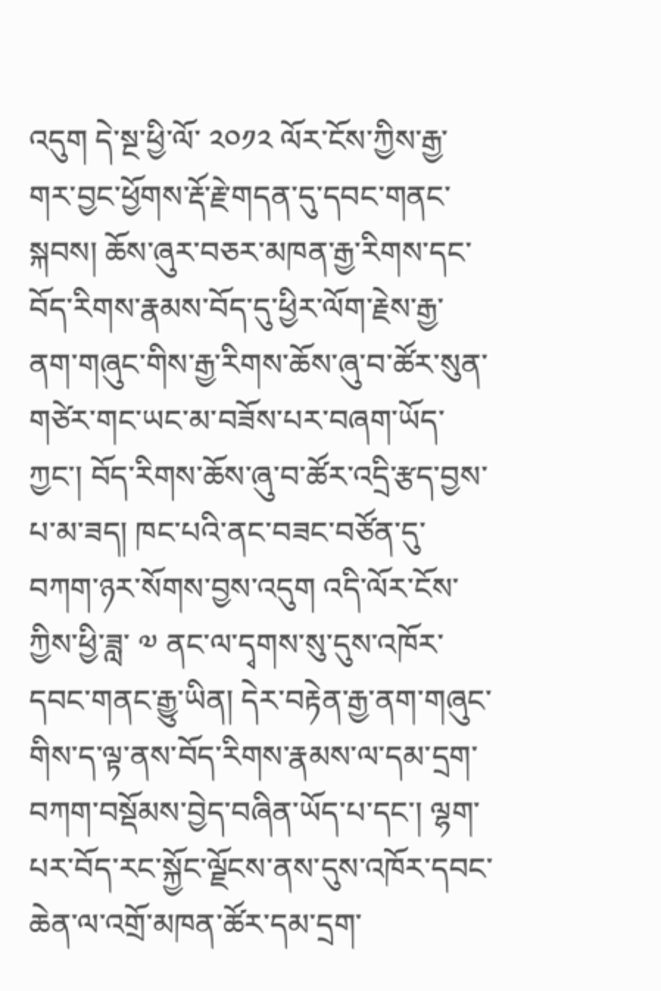འདུག དེ་སྔ་ཕྱི་ལོ་ ༢༠༡༢ ལོར་ངོས་ཀྱིས་རྒྱ་གར་བྱང་ཕྱོགས་རྡོ་རྗེ་གདན་དུ་དབང་གནང་སྐབས། ཆོས་ཞུར་བཅར་མཁན་རྒྱ་རིགས་དང་བོད་རིགས་རྣམས་བོད་དུ་ཕྱིར་ལོག་རྗེས་རྒྱ་ནག་གཞུང་གིས་རྒྱ་རིགས་ཆོས་ཞུ་བ་ཚོར་སུན་གཙེར་གང་ཡང་མ་བཟོས་པར་བཞག་ཡོད་ཀྱང་། བོད་རིགས་ཆོས་ཞུ་བ་ཚོར་འདྲི་རྩད་བྱས་པ་མ་ཟད། ཁང་པའི་ནང་བཟང་བཙོན་དུ་བཀག་ཉར་སོགས་བྱས་འདུག འདི་ལོར་ངོས་ཀྱིས་ཕྱི་ཟླ་ ༧ ནང་ལ་དྭགས་སུ་དུས་འཁོར་དབང་གནང་རྒྱུ་ཡིན། དེར་བརྟེན་རྒྱ་ནག་གཞུང་གིས་ད་ལྟ་ནས་བོད་རིགས་རྣམས་ལ་དམ་དྲག་བཀག་བསྡོམས་བྱེད་བཞིན་ཡོད་པ་དང་། ལྷག་པར་བོད་རང་སྐྱོང་ལྗོངས་ནས་དུས་འཁོར་དབང་ཆེན་ལ་འགྲོ་མཁན་ཚོར་དམ་དྲག་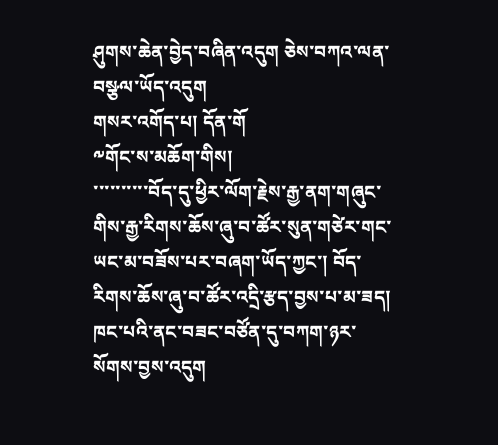ཤུགས་ཆེན་བྱེད་བཞིན་འདུག ཅེས་བཀའ་ལན་བསྩལ་ཡོད་འདུག
གསར་འགོད་པ། དོན་གོ
༸གོང་ས་མཆོག་གིས།
་་་་་་་་་་བོད་དུ་ཕྱིར་ལོག་རྗེས་རྒྱ་ནག་གཞུང་གིས་རྒྱ་རིགས་ཆོས་ཞུ་བ་ཚོར་སུན་གཙེར་གང་ཡང་མ་བཟོས་པར་བཞག་ཡོད་ཀྱང་། བོད་རིགས་ཆོས་ཞུ་བ་ཚོར་འདྲི་རྩད་བྱས་པ་མ་ཟད། ཁང་པའི་ནང་བཟང་བཙོན་དུ་བཀག་ཉར་སོགས་བྱས་འདུག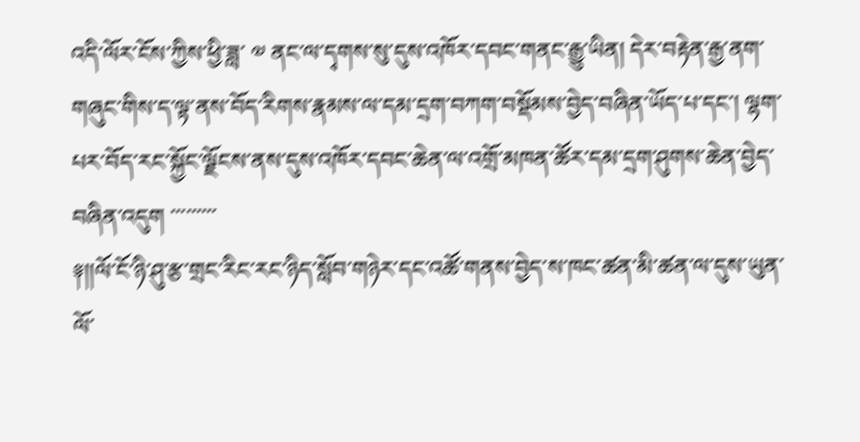འདི་ལོར་ངོས་ཀྱིས་ཕྱི་ཟླ་ ༧ ནང་ལ་དྭགས་སུ་དུས་འཁོར་དབང་གནང་རྒྱུ་ཡིན། དེར་བརྟེན་རྒྱ་ནག་གཞུང་གིས་ད་ལྟ་ནས་བོད་རིགས་རྣམས་ལ་དམ་དྲག་བཀག་བསྡོམས་བྱེད་བཞིན་ཡོད་པ་དང་། ལྷག་པར་བོད་རང་སྐྱོང་ལྗོངས་ནས་དུས་འཁོར་དབང་ཆེན་ལ་འགྲོ་མཁན་ཚོར་དམ་དྲག་ཤུགས་ཆེན་བྱེད་བཞིན་འདུག ་་་་་་་་་
༈།།ལོ་ངོ་ཉི་ཤུ་རྩ་གྲང་རིང་རང་ཉིད་སློབ་གཉེར་དང་འཚོ་གནས་བྱེད་ས་ཁང་ཚན་མི་ཚན་ལ་དུས་ཡུན་ལོ་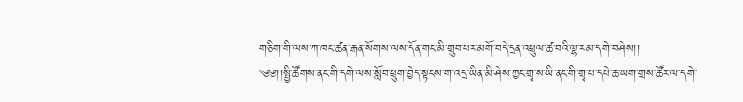གཅིག་གི་ལས་ཀ་ཁང་ཚན་རྒན་སོགས་ལས་དོན་གང་མི་གྲུབ་པར་མགོ་བདེ་དྲན་འཕྲུལ་ཚ་བའི་ལྷ་རམ་དགེ་བཤེས།།
༄༅།།སྤྱི་ཚོགས་ནང་གི་དགེ་ལས་སློབ་ཕྲུག་བྱེད་སྟངས་ག་འདྲ་ཡིན་མི་ཤེས་ཀྱང་གྲྭ་ས་ཡི་ནང་གི་གྲྭ་པ་དཔེ་ཆ་ཡག་གྲས་ཚོར་ལ་དགེ་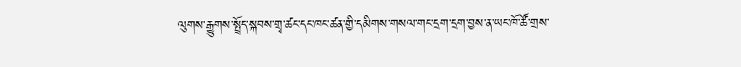ལུགས་རྒྱུགས་སྤྲོད་སྐབས་གྲྭ་ཚང་དང་ཁང་ཚན་གྱི་དམིགས་གསལ་གང་དྲག་དྲག་བྱས་ན་ཡང་ཁོ་ཚོ་གྲས་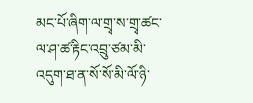མང་པོ་ཞིག་ལ་གྲྭ་ས་གྲྭ་ཚང་ལ་ཤ་ཚ་རྟིང་འབྲུ་ཙམ་མི་འདུག་ཐ་ན་སོ་སོ་མི་ལོ་ཉི་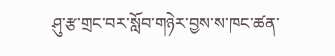ཤུ་རྩ་གྲང་བར་སློབ་གཉེར་བྱས་ས་ཁང་ཚན་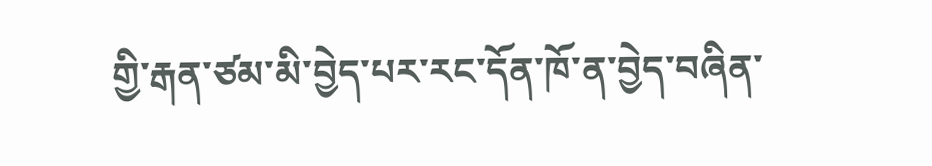གྱི་རྒན་ཙམ་མི་བྱེད་པར་རང་དོན་ཁོ་ན་བྱེད་བཞིན་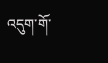འདུག་གོ་